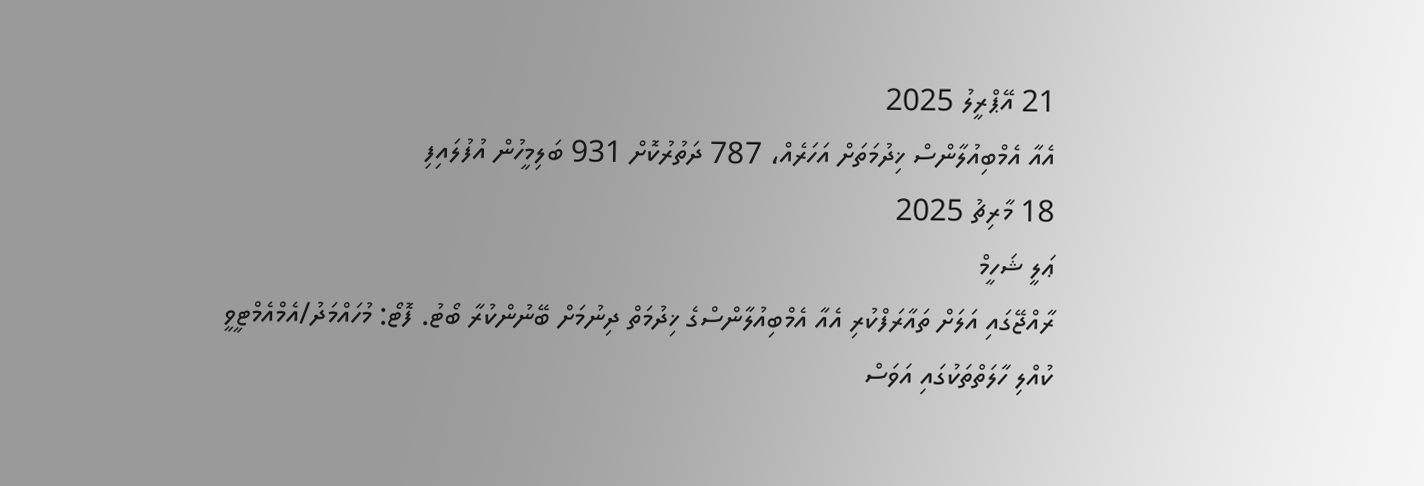21 އޭޕްރީލު 2025
އެއާ އެމްބިއުލާންސް ޚިދުމަތަށް އަހަރެއް، 787 ދަތުރުކޮށް 931 ބަލިމީހުން އުފުލައިފި
18 މާރިޗު 2025
ޢަލީ ޝަހީމް
ރާއްޖޭގައި އަލަށް ތައާރަފްކުރި އެއާ އެމްބިއުލާންސްގެ ޚިދުމަތް ދިނުމަށް ބޭނުންކުރާ ބޯޓު. ފޮޓޯ: މުހައްމަދު/އެމްއެމްޓީވީ
ކުއްލި ހާލަތްތަކުގައި އަވަސް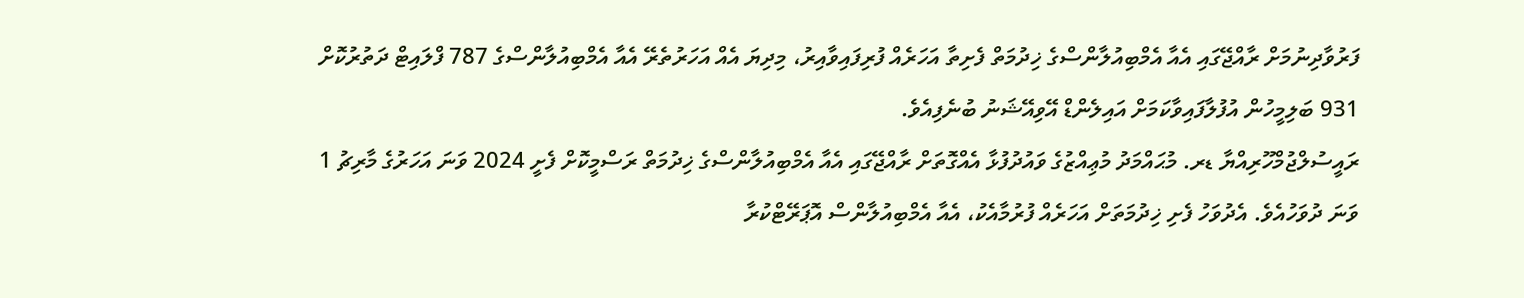ފަރުވާދިނުމަށް ރާއްޖޭގައި އެއާ އެމްބިއުލާންސްގެ ޚިދުމަތް ފެށިތާ އަހަރެއް ފުރިފައިވާއިރު، މިދިޔަ އެއް އަހަރުތެރޭ އެއާ އެމްބިއުލާންސްގެ 787 ފްލައިޓް ދަތުރުކޮށް 931 ބަލިމީހުން އުފުލާފައިވާކަމަށް އައިލެންޑް އޭވިއޭޝަނު ބުނެފިއެވެ.
ރައީސުލްޖުމްހޫރިއްޔާ ޑރ. މުޙައްމަދު މުޢިއްޒުގެ ވައުދުފުޅާ އެއްގޮތަށް ރާއްޖޭގައި އެއާ އެމްބިއުލާންސްގެ ޚިދުމަތް ރަސްމީކޮށް ފެށީ 2024 ވަނަ އަހަރުގެ މާރިޗު 1 ވަނަ ދުވަހުއެވެ. އެދުވަހު ފެށި ޚިދުމަތަށް އަހަރެއް ފުރުމާއެކު، އެއާ އެމްބިއުލާންސް އޮޕަރޭޓްކުރާ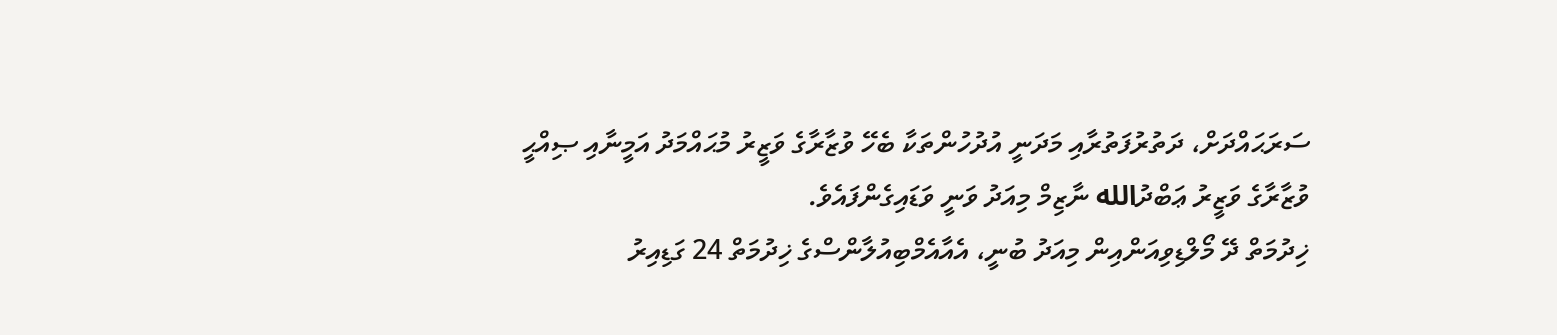ސަރަޙައްދަށް، ދަތުރުފަތުރާއި މަދަނީ އުދުހުންތަކާ ބެހޭ ވުޒާރާގެ ވަޒީރު މުޙައްމަދު އަމީނާއި ޞިއްޙީ ވުޒާރާގެ ވަޒީރު ޢަބްދުالله ނާޒިމް މިއަދު ވަނީ ވަޑައިގެންފައެވެ.
ޚިދުމަތް ދޭ މޯލްޑިވިއަންއިން މިއަދު ބުނީ، އެއާއެމްބިއުލާންސްގެ ޚިދުމަތް 24 ގަޑިއިރު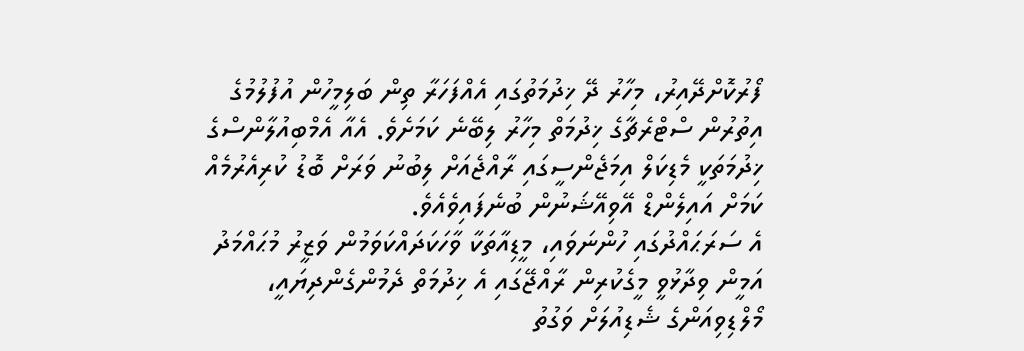ފޯރުކޮށްދޭއިރު، މިހާރު ދޭ ޚިދުމަތުގައި އެއްފަހަރާ ތިން ބަލިމީހުން އުފުލުމުގެ އިތުރުން ސްޓްރެޗާގެ ޚިދުމަތް މިހާރު ލިބޭނެ ކަމަށެވެ. އެއާ އެމްބިއުލާންސްގެ ޚިދުމަތަކީ މެޑިކަލް އިމަޖެންސީގައި ރާއްޖެއަށް ލިބުނު ވަރަށް ބޮޑު ކުރިއެރުމެއް ކަމަށް އައިލެންޑް އޭވިއޭޝަނުން ބުނެފައިވެއެވެ.
އެ ސަރަޙައްދުގައި ހުންނަވައި، މީޑިއާތަކާ ވާހަކަދައްކަވަމުން ވަޒީރު މުޙައްމަދު އަމީން ވިދާޅުވީ މީގެކުރިން ރާއްޖޭގައި އެ ޚިދުމަތް ދެމުންގެންދިޔައީ، މޯލްޑިވިއަންގެ ޝެޑިއުލަށް ވަގުތު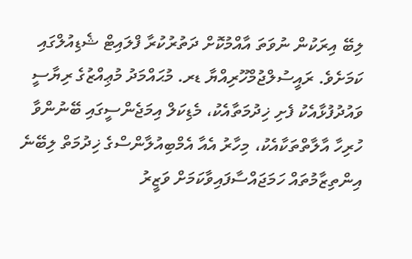ލިބޭ އިރަކުން ނުވަތަ އާއްމުކޮށް ދަތުރުކުރާ ފްލައިޓް ޝެޑިއުލްގައި ކަމަށެވެ. ރައީސުލްޖުމްހޫރިއްޔާ ޑރ. މުޙައްމަދު މުޢިއްޒުގެ ރިޔާސީ ވައުދުފުޅާއެކު ފެށި ޚިދުމަތާއެކު، މެޑިކަލް އިމަޖެންސީގައި ބޭނުންވާ ހުރިހާ އާލާތްތަކާއެކު، މިހާރު އެއާ އެމްބިއުލާންސްގެ ޚިދުމަތް ލިބޭނެ އިންތިޒާމުތައް ހަމަޖައްސާފައިވާކަމަށް ވަޒީރު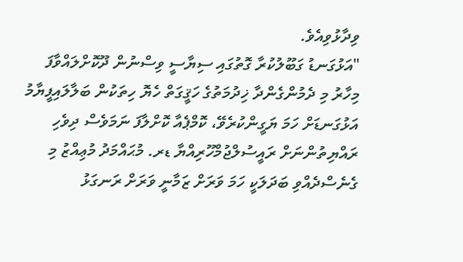ވިދާޅުވިއެވެ.
"އަޅުގަނޑު ގަބޫލުކުރާ ގޮތުގައި ސިޔާސީ ވިސްނުން ދޫކޮށްލައްވާފަ މިހާރު މި ދެމުންގެންދާ ޚިދުމަތުގެ ހަޤީގަތް ހެޔޮ ހިތަކުން ބަލާލައިފީޔާމު އަޅުގަނޑަށް ހަމަ ޔަގީންކުރެވޭ، ކޮމްޕެއާ ކޮށްލާފަ ނަމަވެސް ދިވެހި ރައްޔިތުންނަށް ރައީސުލްޖުމްހޫރިއްޔާ ޑރ. މުޙައްމަދު މުޢިއްޒު މި ގެނެސްދެއްވި ބަދަލަކީ ހަމަ ވަރަށް ޒަމާނީ ވަރަށް ރަނގަޅު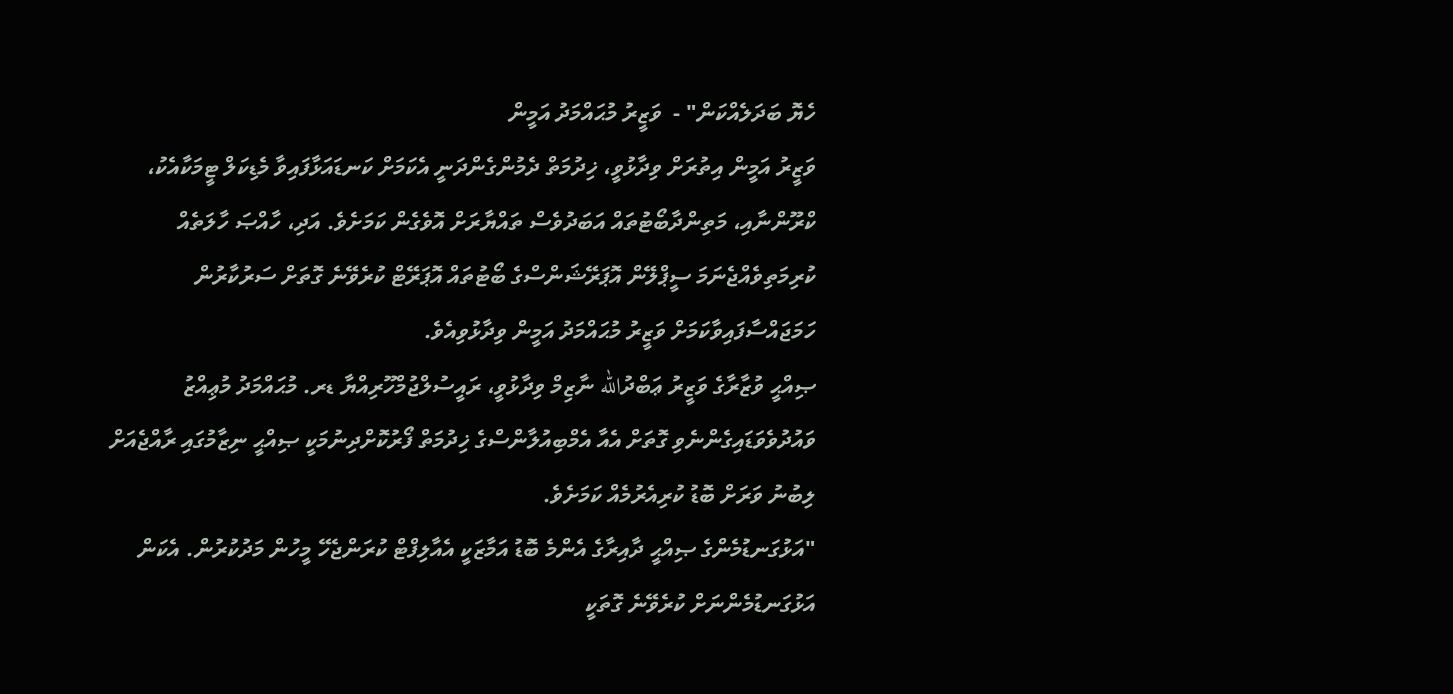ހެޔޮ ބަދަލެއްކަން" -  ވަޒީރު މުޙައްމަދު އަމީން
ވަޒީރު އަމީން އިތުރަށް ވިދާޅުވީ، ޚިދުމަތް ދެމުންގެންދަނީ އެކަމަށް ކަނޑައަޅާފައިވާ މެޑިކަލް ޓީމަކާއެކު، ކްރޫންނާއި، މަތިންދާބޯޓުތައް އަބަދުވެސް ތައްޔާރަށް އޮވެގެން ކަމަށެވެ. އަދި، ހާއްޞަ ހާލަތެއް ކުރިމަތިވެއްޖެނަމަ ސީޕްލޭން އޮޕަރޭޝަންސްގެ ބޯޓުތައް އޮޕަރޭޓް ކުރެވޭނެ ގޮތަށް ސަރުކާރުން ހަމަޖައްސާފައިވާކަމަށް ވަޒީރު މުޙައްމަދު އަމީން ވިދާޅުވިއެވެ.
ޞިއްޙީ ވުޒާރާގެ ވަޒީރު ޢަބްދުالله ނާޒިމް ވިދާޅުވީ، ރައީސުލްޖުމްހޫރިއްޔާ ޑރ. މުޙައްމަދު މުޢިއްޒު ވައުދުވެވަޑައިގެންނެވި ގޮތަށް އެއާ އެމްބިއުލާންސްގެ ޚިދުމަތް ފޯރުކޮށްދިނުމަކީ ޞިއްޙީ ނިޒާމުގައި ރާއްޖެއަށް ލިބުނު ވަރަށް ބޮޑު ކުރިއެރުމެއް ކަމަށެވެ.
"އަޅުގަނޑުމެންގެ ޞިއްޙީ ދާއިރާގެ އެންމެ ބޮޑު އަމާޒަކީ އެއާލިފްޓް ކުރަންޖެހޭ މީހުން މަދުކުރުން. އެކަން އަޅުގަނޑުމެންނަށް ކުރެވޭނެ ގޮތަކީ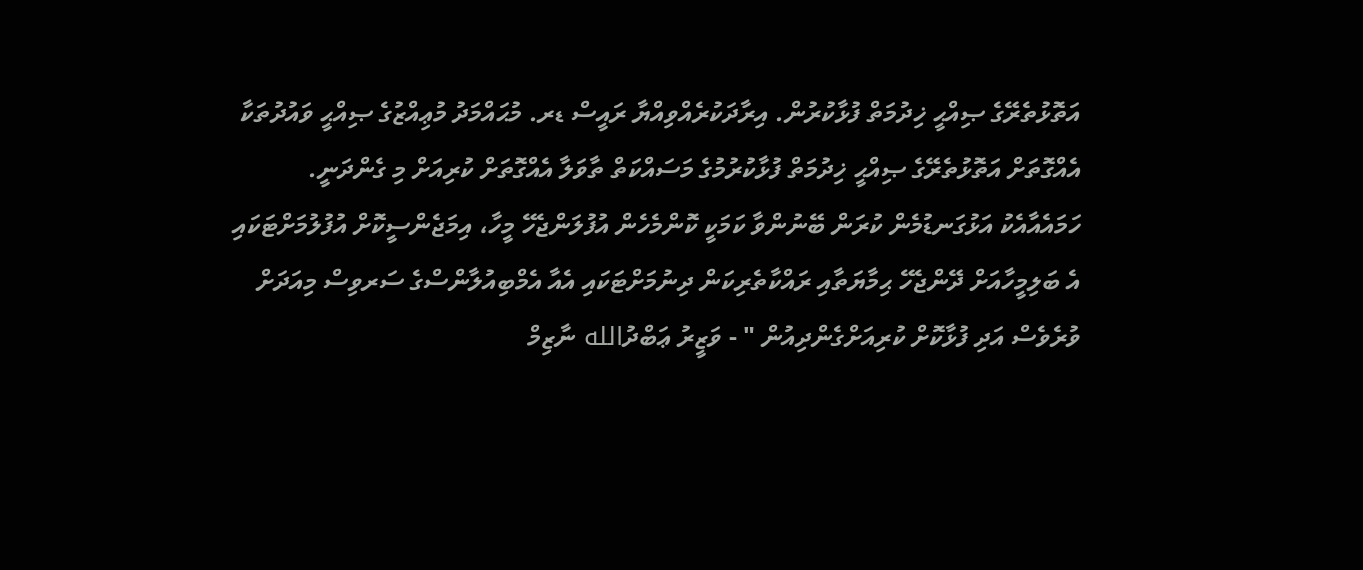އަތޮޅުތެރޭގެ ޞިއްޙީ ޚިދުމަތް ފުޅާކުރުން. އިރާދަކުރެއްވިއްޔާ ރައީސް ޑރ. މުޙައްމަދު މުޢިއްޒުގެ ޞިއްޙީ ވައުދުތަކާ އެއްގޮތަށް އަތޮޅުތެރޭގެ ޞިއްޙީ ޚިދުމަތް ފުޅާކުރުމުގެ މަސައްކަތް ތާވަލާ އެއްގޮތަށް ކުރިއަށް މި ގެންދަނީ. ހަމައެއާއެކު އަޅުގަނޑުމެން ކުރަން ބޭނުންވާ ކަމަކީ ކޮންމެހެން އުފުލަންޖެހޭ މީހާ، އިމަޖެންސީކޮށް އުފުލުމަށްޓަކައި އެ ބަލިމީހާއަށް ދޭންޖެހޭ ޙިމާޔަތާއި ރައްކާތެރިކަން ދިނުމަށްޓަކައި އެއާ އެމްބިއުލާންސްގެ ސަރވިސް މިއަދަށް ވުރެވެސް އަދި ފުޅާކޮށް ކުރިއަށްގެންދިއުން " - ވަޒީރު ޢަބްދުالله ނާޒިމް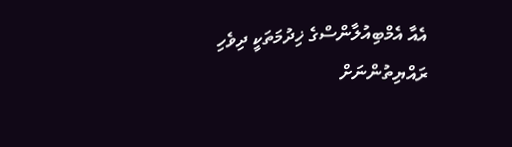އެއާ އެމްބިއުލާންސްގެ ޚިދުމަތަކީ ދިވެހި ރައްޔިތުންނަށް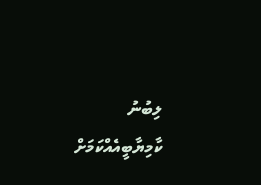ލިބުނު ކާމިޔާބީއެއްކަމަށް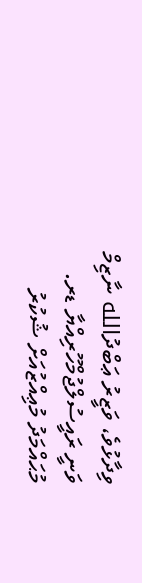ވިދާޅުވެ، ވަޒީރު ޢަބްދުالله ނާޒިމް ވަނީ ރައީސުލްޖުމްހޫރިއްޔާ ޑރ. މުޙައްމަދު މުޢިއްޒުއަށް ޝުކުރު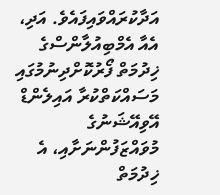އަދާކުރައްވައިފައެވެ. އަދި، އެއާ އެމްބިއުލާންސްގެ ޚިދުމަތް ފޯރުކޮށްދިނުމުގައި މަސައްކަތްކުރާ އައިލެންޑް އޭވިއޭޝަނުގެ މުވައްޒަފުންނަށާއި، އެ ޚިދުމަތް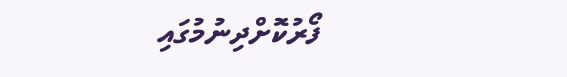ފޯރުކޮށްދިނުމުގައި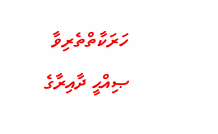ހަރަކާތްތެރިވާ ޞިއްޙީ ދާއިރާގެ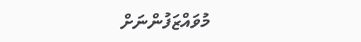މުވައްޒަފުންނަށް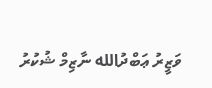ވަޒީރު ޢަބްދުالله ނާޒިމް ޝުކުރު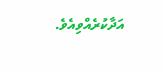އަދާކުރެއްވިއެވެ.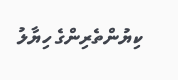ކިޔުންތެރިންގެ ހިޔާލު